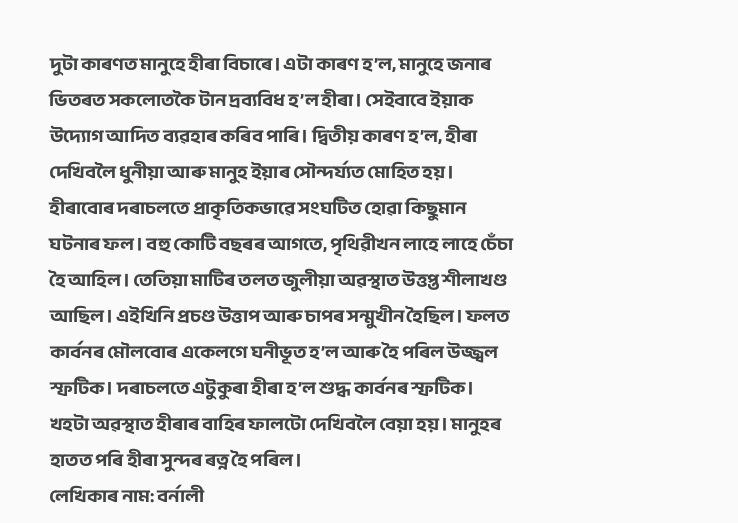দুটা কাৰণত মানুহে হীৰা বিচাৰে। এটা কাৰণ হ’ল, মানুহে জনাৰ ভিতৰত সকলোতকৈ টান দ্ৰব্যবিধ হ’ল হীৰা। সেইবাবে ইয়াক উদ্যোগ আদিত ব্যৱহাৰ কৰিব পাৰি। দ্বিতীয় কাৰণ হ’ল, হীৰা দেখিবলৈ ধুনীয়া আৰু মানুহ ইয়াৰ সৌন্দৰ্য্যত মোহিত হয়।
হীৰাবোৰ দৰাচলতে প্ৰাকৃতিকভাৱে সংঘটিত হোৱা কিছুমান ঘটনাৰ ফল। বহু কোটি বছৰৰ আগতে, পৃথিৱীখন লাহে লাহে চেঁচা হৈ আহিল। তেতিয়া মাটিৰ তলত জুলীয়া অৱস্থাত উত্তপ্ত শীলাখণ্ড আছিল। এইখিনি প্ৰচণ্ড উত্তাপ আৰু চাপৰ সন্মুখীন হৈছিল। ফলত কাৰ্বনৰ মৌলবোৰ একেলগে ঘনীভূত হ’ল আৰু হৈ পৰিল উজ্জ্বল স্ফটিক। দৰাচলতে এটুকুৰা হীৰা হ’ল শুদ্ধ কাৰ্বনৰ স্ফটিক। খহটা অৱস্থাত হীৰাৰ বাহিৰ ফালটো দেখিবলৈ বেয়া হয়। মানুহৰ হাতত পৰি হীৰা সুন্দৰ ৰত্ন হৈ পৰিল।
লেখিকাৰ নাম: বৰ্নালী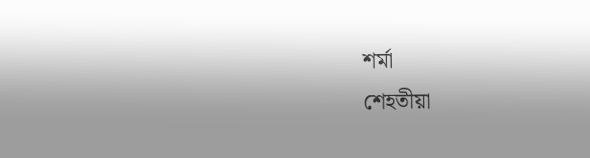শৰ্মা
শেহতীয়া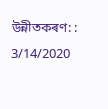উন্নীতকৰণ: : 3/14/2020